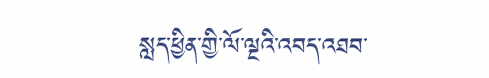སླད་ཕྱིན་གྱི་ལོ་ལྔའི་འབད་འཐབ་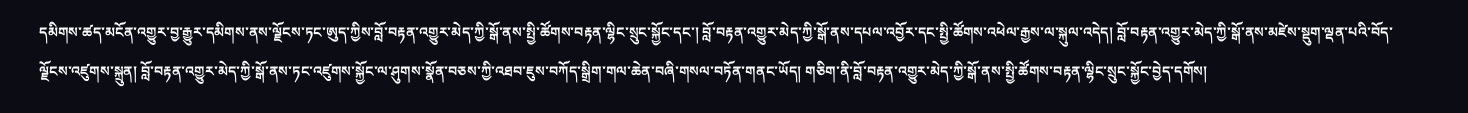དམིགས་ཚད་མངོན་འགྱུར་བྱ་རྒྱུར་དམིགས་ནས་ལྗོངས་ཏང་ཨུད་ཀྱིས་བློ་བརྟན་འགྱུར་མེད་ཀྱི་སྒོ་ནས་སྤྱི་ཚོགས་བརྟན་ལྷིང་སྲུང་སྐྱོང་དང་། བློ་བརྟན་འགྱུར་མེད་ཀྱི་སྒོ་ནས་དཔལ་འབྱོར་དང་སྤྱི་ཚོགས་འཕེལ་རྒྱས་ལ་སྐུལ་འདེད། བློ་བརྟན་འགྱུར་མེད་ཀྱི་སྒོ་ནས་མཛེས་སྡུག་ལྡན་པའི་བོད་ལྗོངས་འཛུགས་སྐྲུན། བློ་བརྟན་འགྱུར་མེད་ཀྱི་སྒོ་ནས་ཏང་འཛུགས་སྐྱོང་ལ་ཤུགས་སྣོན་བཅས་ཀྱི་འཐབ་ཇུས་བཀོད་སྒྲིག་གལ་ཆེན་བཞི་གསལ་བཏོན་གནང་ཡོད། གཅིག་ནི་བློ་བརྟན་འགྱུར་མེད་ཀྱི་སྒོ་ནས་སྤྱི་ཚོགས་བརྟན་ལྷིང་སྲུང་སྐྱོང་བྱེད་དགོས།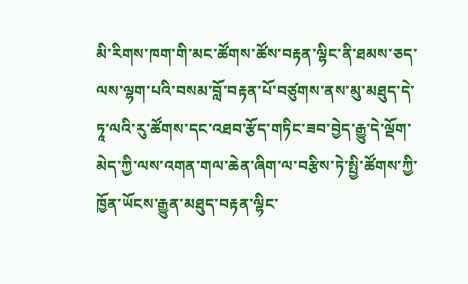མི་རིགས་ཁག་གི་མང་ཚོགས་ཚོས་བརྟན་ལྷིང་ནི་ཐམས་ཅད་ལས་ལྷག་པའི་བསམ་བློ་བརྟན་པོ་བཙུགས་ནས་མུ་མཐུད་དེ་ཏཱ་ལའི་རུ་ཚོགས་དང་འཐབ་རྩོད་གཏིང་ཟབ་བྱེད་རྒྱུ་དེ་ལྡོག་མེད་ཀྱི་ལས་འགན་གལ་ཆེན་ཞིག་ལ་བརྩིས་ཏེ་སྤྱི་ཚོགས་ཀྱི་ཁྱོན་ཡོངས་རྒྱུན་མཐུད་བརྟན་ལྷིང་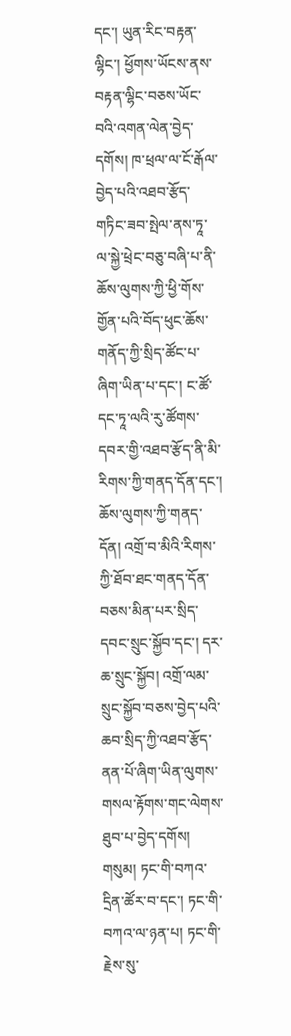དང་། ཡུན་རིང་བརྟན་ལྷིང་། ཕྱོགས་ཡོངས་ནས་བརྟན་ལྷིང་བཅས་ཡོང་བའི་འགན་ལེན་བྱེད་དགོས། ཁ་ཕྲལ་ལ་ངོ་རྒོལ་བྱེད་པའི་འཐབ་རྩོད་གཏིང་ཟབ་སྤེལ་ནས་ཏཱ་ལ་སྐྱེ་ཕྲེང་བཅུ་བཞི་པ་ནི་ཆོས་ལུགས་ཀྱི་ཕྱི་གོས་གྱོན་པའི་བོད་ཕུང་ཆོས་གནོད་ཀྱི་སྲིད་ཚོང་པ་ཞིག་ཡིན་པ་དང་། ང་ཚོ་དང་ཏཱ་ལའི་རུ་ཚོགས་དབར་གྱི་འཐབ་རྩོད་ནི་མི་རིགས་ཀྱི་གནད་དོན་དང་། ཆོས་ལུགས་ཀྱི་གནད་དོན། འགྲོ་བ་མིའི་རིགས་ཀྱི་ཐོབ་ཐང་གནད་དོན་བཅས་མིན་པར་སྲིད་དབང་སྲུང་སྐྱོབ་དང་། དར་ཆ་སྲུང་སྐྱོབ། འགྲོ་ལམ་སྲུང་སྐྱོབ་བཅས་བྱེད་པའི་ཆབ་སྲིད་ཀྱི་འཐབ་རྩོད་ནན་པོ་ཞིག་ཡིན་ལུགས་གསལ་རྟོགས་གང་ལེགས་ཐུབ་པ་བྱེད་དགོས།
གསུམ། ཏང་གི་བཀའ་དྲིན་ཚོར་བ་དང་། ཏང་གི་བཀའ་ལ་ཉན་པ། ཏང་གི་རྗེས་སུ་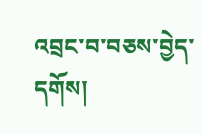འབྲང་བ་བཅས་བྱེད་དགོས།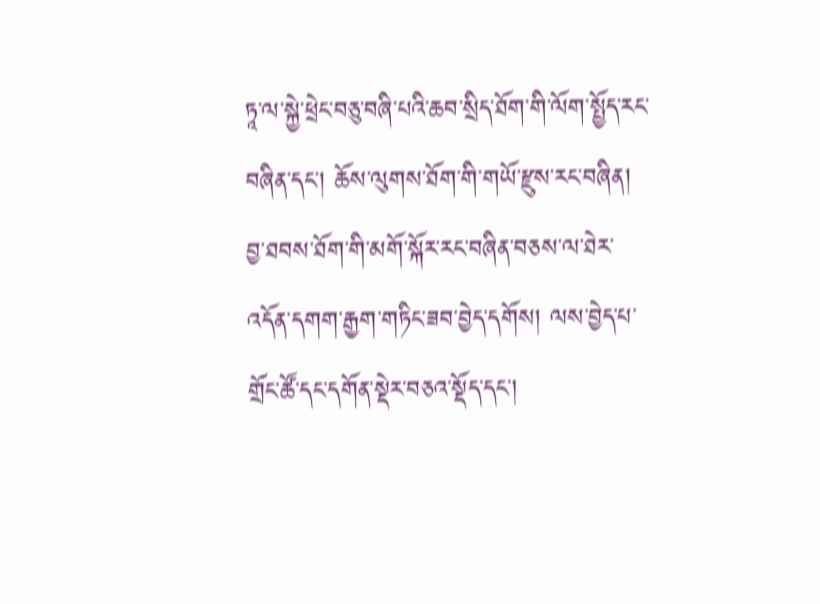ཏཱ་ལ་སྐྱེ་ཕྲེང་བཅུ་བཞི་པའི་ཆབ་སྲིད་ཐོག་གི་ལོག་སྤྱོད་རང་བཞིན་དང་། ཆོས་ལུགས་ཐོག་གི་གཡོ་རྫུས་རང་བཞིན། བྱ་ཐབས་ཐོག་གི་མགོ་སྐོར་རང་བཞིན་བཅས་ལ་ཐེར་འདོན་དགག་རྒྱག་གཏིང་ཟབ་བྱེད་དགོས། ལས་བྱེད་པ་གྲོང་ཚོ་དང་དགོན་སྡེར་བཅའ་སྡོད་དང་།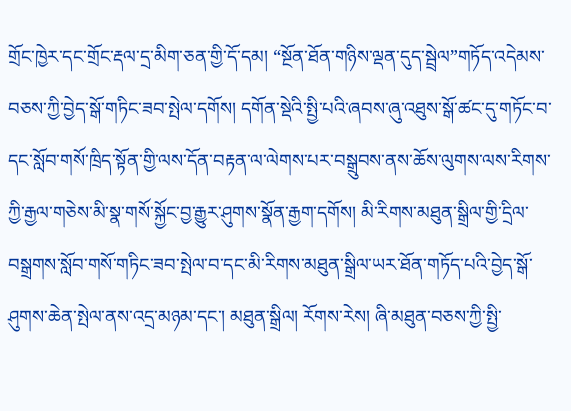གྲོང་ཁྱེར་དང་གྲོང་རྡལ་དྲ་མིག་ཅན་གྱི་དོ་དམ། “སྔོན་ཐོན་གཉིས་ལྡན་དུད་སྦྲེལ”གཏོད་འདེམས་བཅས་ཀྱི་བྱེད་སྒོ་གཏིང་ཟབ་སྤེལ་དགོས། དགོན་སྡེའི་སྤྱི་པའི་ཞབས་ཞུ་འཐུས་སྒོ་ཚང་དུ་གཏོང་བ་དང་སློབ་གསོ་ཁྲིད་སྟོན་གྱི་ལས་དོན་བརྟན་ལ་ལེགས་པར་བསྒྲུབས་ནས་ཆོས་ལུགས་ལས་རིགས་ཀྱི་རྒྱལ་གཅེས་མི་སྣ་གསོ་སྐྱོང་བྱ་རྒྱུར་ཤུགས་སྣོན་རྒྱག་དགོས། མི་རིགས་མཐུན་སྒྲིལ་གྱི་དྲིལ་བསྒྲགས་སློབ་གསོ་གཏིང་ཟབ་སྤེལ་བ་དང་མི་རིགས་མཐུན་སྒྲིལ་ཡར་ཐོན་གཏོད་པའི་བྱེད་སྒོ་ཤུགས་ཆེན་སྤེལ་ནས་འདྲ་མཉམ་དང་། མཐུན་སྒྲིལ། རོགས་རེས། ཞི་མཐུན་བཅས་ཀྱི་སྤྱི་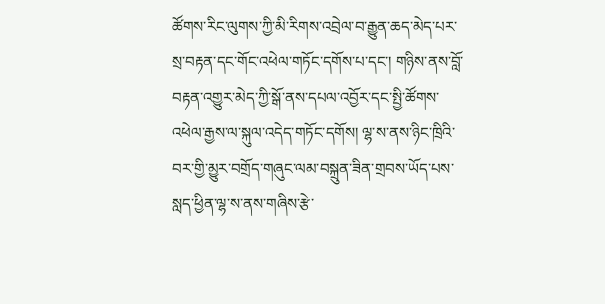ཚོགས་རིང་ལུགས་ཀྱི་མི་རིགས་འབྲེལ་བ་རྒྱུན་ཆད་མེད་པར་སྲ་བརྟན་དང་གོང་འཕེལ་གཏོང་དགོས་པ་དང་། གཉིས་ནས་བློ་བརྟན་འགྱུར་མེད་ཀྱི་སྒོ་ནས་དཔལ་འབྱོར་དང་སྤྱི་ཚོགས་འཕེལ་རྒྱས་ལ་སྐུལ་འདེད་གཏོང་དགོས། ལྷ་ས་ནས་ཉིང་ཁྲིའི་བར་གྱི་མྱུར་བགྲོད་གཞུང་ལམ་བསྐྲུན་ཟིན་གྲབས་ཡོད་པས་སླད་ཕྱིན་ལྷ་ས་ནས་གཞིས་རྩེ་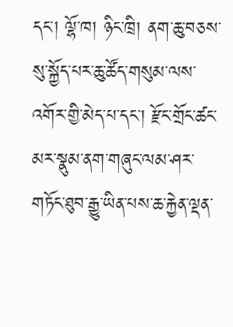དང་། ལྷོ་ཁ། ཉིང་ཁྲི། ནག་ཆུ་བཅས་སུ་སྐྱོད་པར་ཆུ་ཚོད་གསུམ་ལས་འགོར་གྱི་མེད་པ་དང་། རྫོང་གྲོང་ཚང་མར་སྣུམ་ནག་གཞུང་ལམ་ཤར་གཏོང་ཐུབ་རྒྱུ་ཡིན་པས་ཆ་རྐྱེན་ལྡན་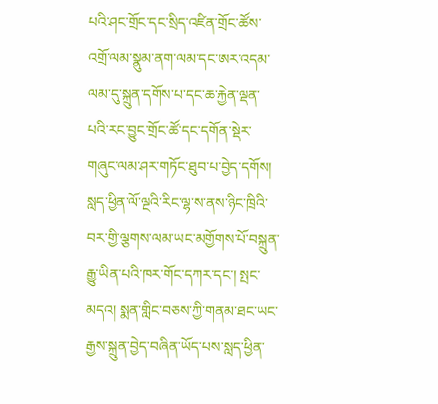པའི་ཤང་གྲོང་དང་སྲིད་འཛིན་གྲོང་ཚོས་འགྲོ་ལམ་སྣུམ་ནག་ལམ་དང་ཨར་འདམ་ལམ་དུ་སྐྲུན་དགོས་པ་དང་ཆ་རྐྱེན་ལྡན་པའི་རང་བྱུང་གྲོང་ཚོ་དང་དགོན་སྡེར་གཞུང་ལམ་ཤར་གཏོང་ཐུབ་པ་བྱེད་དགོས། སླད་ཕྱིན་ལོ་ལྔའི་རིང་ལྷ་ས་ནས་ཉིང་ཁྲིའི་བར་གྱི་ལྕགས་ལམ་ཡང་མགྱོགས་པོ་བསྐྲུན་རྒྱུ་ཡིན་པའི་ཁར་གོང་དཀར་དང་། སྤང་མདའ། སྨན་གླིང་བཅས་ཀྱི་གནམ་ཐང་ཡང་རྒྱས་སྐྲུན་བྱེད་བཞིན་ཡོད་པས་སླད་ཕྱིན་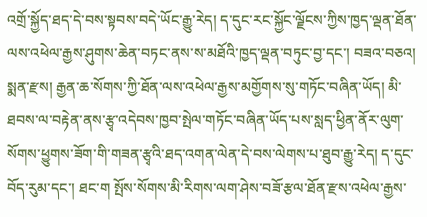འགྲོ་སྐྱོད་ཐད་དེ་བས་སྟབས་བདེ་ཡོང་རྒྱུ་རེད། ད་དུང་རང་སྐྱོང་ལྗོངས་ཀྱིས་ཁྱད་ལྡན་ཐོན་ལས་འཕེལ་རྒྱས་ཤུགས་ཆེན་བཏང་ནས་ས་མཐོའི་ཁྱད་ལྡན་བཏུང་བྱ་དང་། བཟའ་བཅའ། སྨན་རྫས། རྒྱན་ཆ་སོགས་ཀྱི་ཐོན་ལས་འཕེལ་རྒྱས་མགྱོགས་སུ་གཏོང་བཞིན་ཡོད། མི་ཐབས་ལ་བརྟེན་ནས་རྩྭ་འདེབས་ཁྱབ་སྤེལ་གཏོང་བཞིན་ཡོད་པས་སླད་ཕྱིན་ནོར་ལུག་སོགས་ཕྱུགས་ཟོག་གི་གཟན་རྩྭའི་ཐད་འགན་ལེན་དེ་བས་ལེགས་པ་ཐུབ་རྒྱུ་རེད། ད་དུང་བོད་རུམ་དང་། ཐང་ག སྤོས་སོགས་མི་རིགས་ལག་ཤེས་བཟོ་རྩལ་ཐོན་རྫས་འཕེལ་རྒྱས་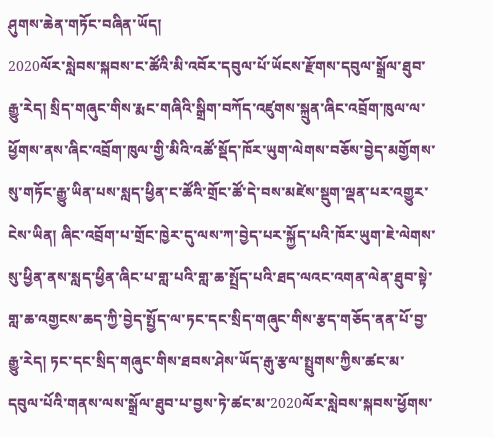ཤུགས་ཆེན་གཏོང་བཞིན་ཡོད།
2020ལོར་སླེབས་སྐབས་ང་ཚོའི་མི་འབོར་དབུལ་པོ་ཡོངས་རྫོགས་དབུལ་སྒྲོལ་ཐུབ་རྒྱུ་རེད། སྲིད་གཞུང་གིས་རྨང་གཞིའི་སྒྲིག་བཀོད་འཛུགས་སྐྲུན་ཞིང་འབྲོག་ཁུལ་ལ་ཕྱོགས་ནས་ཞིང་འབྲོག་ཁུལ་གྱི་མིའི་འཚོ་སྡོད་ཁོར་ཡུག་ལེགས་བཅོས་བྱེད་མགྱོགས་སུ་གཏོང་རྒྱུ་ཡིན་པས་སླད་ཕྱིན་ང་ཚོའི་གྲོང་ཚོ་དེ་བས་མཛེས་སྡུག་ལྡན་པར་འགྱུར་ངེས་ཡིན། ཞིང་འབྲོག་པ་གྲོང་ཁྱེར་དུ་ལས་ཀ་བྱེད་པར་སྐྱོད་པའི་ཁོར་ཡུག་ཇེ་ལེགས་སུ་ཕྱིན་ནས་སླད་ཕྱིན་ཞིང་པ་གླ་པའི་གླ་ཆ་སྤྲོད་པའི་ཐད་ལའང་འགན་ལེན་ཐུབ་སྟེ་གླ་ཆ་འགྱངས་ཆད་ཀྱི་བྱེད་སྤྱོད་ལ་ཏང་དང་སྲིད་གཞུང་གིས་རྩད་གཅོད་ནན་པོ་བྱ་རྒྱུ་རེད། ཏང་དང་སྲིད་གཞུང་གིས་ཐབས་ཤེས་ཡོད་རྒུ་རྩལ་སྤྲུགས་ཀྱིས་ཚང་མ་དབུལ་པོའི་གནས་ལས་སྒྲོལ་ཐུབ་པ་བྱས་ཏེ་ཚང་མ་2020ལོར་སླེབས་སྐབས་ཕྱོགས་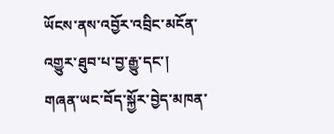ཡོངས་ནས་འབྱོར་འབྲིང་མངོན་འགྱུར་ཐུབ་པ་བྱ་རྒྱུ་དང་། གཞན་ཡང་བོད་སྐྱོར་བྱེད་མཁན་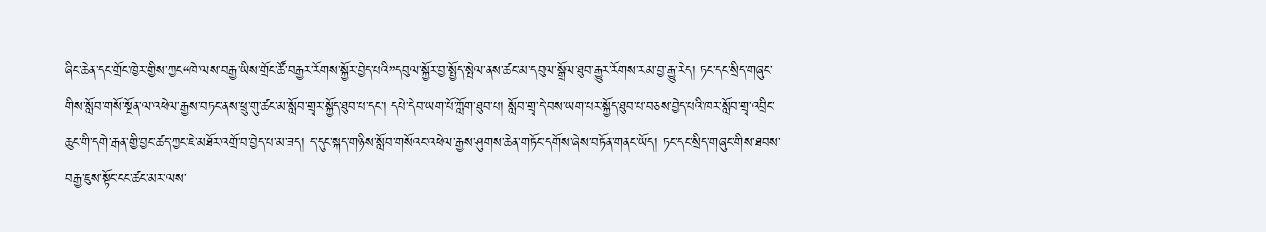ཞིང་ཆེན་དང་གྲོང་ཁྱེར་གྱིས་ཀྱང“ཁེ་ལས་བརྒྱ་ཡིས་གྲོང་ཚོ་བརྒྱར་རོགས་སྐྱོར་བྱེད་པའི”དབུལ་སྐྱོར་བྱ་སྤྱོད་སྤེལ་ནས་ཚང་མ་དབུལ་སྒྲོལ་ཐུབ་རྒྱུར་རོགས་རམ་བྱ་རྒྱུ་རེད། ཏང་དང་སྲིད་གཞུང་གིས་སློབ་གསོ་སྔོན་ལ་འཕེལ་རྒྱས་བཏང་ནས་ཕྲུ་གུ་ཚང་མ་སློབ་གྲྭར་སྐྱོད་ཐུབ་པ་དང་། དཔེ་དེབ་ཡག་པོ་ཀློག་ཐུབ་པ། སློབ་གྲྭ་དེ་བས་ཡག་པར་སྐྱོད་ཐུབ་པ་བཅས་བྱེད་པའི་ཁར་སློབ་གྲྭ་འབྲིང་ཆུང་གི་དགེ་རྒན་གྱི་བྱང་ཚད་ཀྱང་ཇེ་མཐོར་འགྲོ་བ་བྱེད་པ་མ་ཟད། ད་དུང་སྐད་གཉིས་སློབ་གསོའང་འཕེལ་རྒྱས་ཤུགས་ཆེན་གཏོང་དགོས་ཞེས་བཏོན་གནང་ཡོད། ཏང་དང་སྲིད་གཞུང་གིས་ཐབས་བརྒྱ་ཇུས་སྟོང་ངང་ཚང་མར་ལས་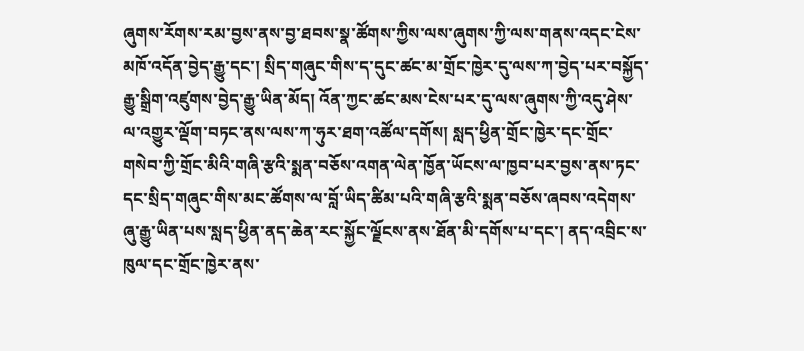ཞུགས་རོགས་རམ་བྱས་ནས་བྱ་ཐབས་སྣ་ཚོགས་ཀྱིས་ལས་ཞུགས་ཀྱི་ལས་གནས་འདང་ངེས་མཁོ་འདོན་བྱེད་རྒྱུ་དང་། སྲིད་གཞུང་གིས་ད་དུང་ཚང་མ་གྲོང་ཁྱེར་དུ་ལས་ཀ་བྱེད་པར་བསྐྱོད་རྒྱུ་སྒྲིག་འཛུགས་བྱེད་རྒྱུ་ཡིན་མོད། འོན་ཀྱང་ཚང་མས་ངེས་པར་དུ་ལས་ཞུགས་ཀྱི་འདུ་ཤེས་ལ་འགྱུར་ལྡོག་བཏང་ནས་ལས་ཀ་ཧུར་ཐག་འཚོལ་དགོས། སླད་ཕྱིན་གྲོང་ཁྱེར་དང་གྲོང་གསེབ་ཀྱི་གྲོང་མིའི་གཞི་རྩའི་སྨན་བཅོས་འགན་ལེན་ཁྱོན་ཡོངས་ལ་ཁྱབ་པར་བྱས་ནས་ཏང་དང་སྲིད་གཞུང་གིས་མང་ཚོགས་ལ་བློ་ཡིད་ཚིམ་པའི་གཞི་རྩའི་སྨན་བཅོས་ཞབས་འདེགས་ཞུ་རྒྱུ་ཡིན་པས་སླད་ཕྱིན་ནད་ཆེན་རང་སྐྱོང་ལྗོངས་ནས་ཐོན་མི་དགོས་པ་དང་། ནད་འབྲིང་ས་ཁུལ་དང་གྲོང་ཁྱེར་ནས་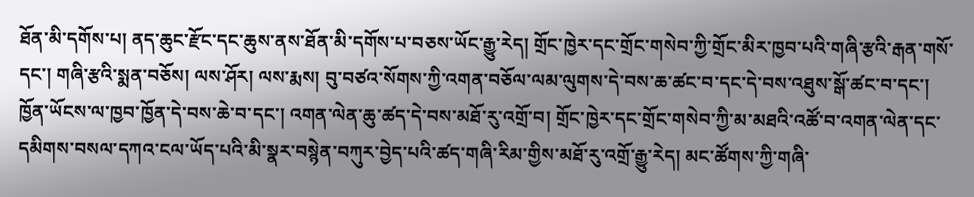ཐོན་མི་དགོས་པ། ནད་ཆུང་རྫོང་དང་ཆུས་ནས་ཐོན་མི་དགོས་པ་བཅས་ཡོང་རྒྱུ་རེད། གྲོང་ཁྱེར་དང་གྲོང་གསེབ་ཀྱི་གྲོང་མིར་ཁྱབ་པའི་གཞི་རྩའི་རྒན་གསོ་དང་། གཞི་རྩའི་སྨན་བཅོས། ལས་ཤོར། ལས་རྨས། བུ་བཙའ་སོགས་ཀྱི་འགན་བཅོལ་ལམ་ལུགས་དེ་བས་ཆ་ཚང་བ་དང་དེ་བས་འཐུས་སྒོ་ཚང་བ་དང་། ཁྱོན་ཡོངས་ལ་ཁྱབ་ཁྱོན་དེ་བས་ཆེ་བ་དང་། འགན་ལེན་ཆུ་ཚད་དེ་བས་མཐོ་རུ་འགྲོ་བ། གྲོང་ཁྱེར་དང་གྲོང་གསེབ་ཀྱི་མ་མཐའི་འཚོ་བ་འགན་ལེན་དང་དམིགས་བསལ་དཀའ་ངལ་ཡོད་པའི་མི་སྣར་བསྙེན་བཀུར་བྱེད་པའི་ཚད་གཞི་རིམ་གྱིས་མཐོ་རུ་འགྲོ་རྒྱུ་རེད། མང་ཚོགས་ཀྱི་གཞི་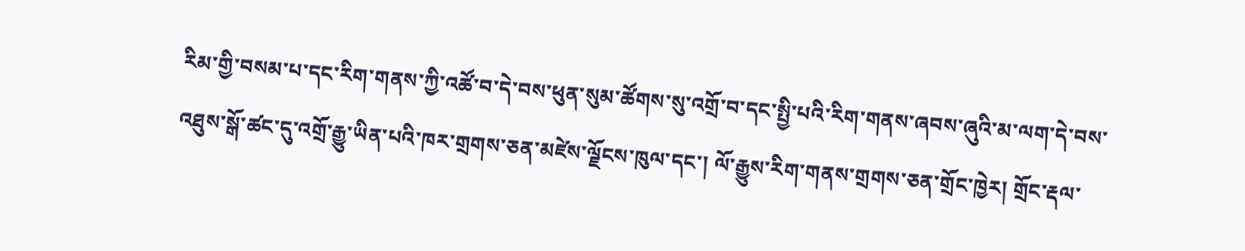རིམ་གྱི་བསམ་པ་དང་རིག་གནས་ཀྱི་འཚོ་བ་དེ་བས་ཕུན་སུམ་ཚོགས་སུ་འགྲོ་བ་དང་སྤྱི་པའི་རིག་གནས་ཞབས་ཞུའི་མ་ལག་དེ་བས་འཐུས་སྒོ་ཚང་དུ་འགྲོ་རྒྱུ་ཡིན་པའི་ཁར་གྲགས་ཅན་མཛེས་ལྗོངས་ཁུལ་དང་། ལོ་རྒྱུས་རིག་གནས་གྲགས་ཅན་གྲོང་ཁྱེར། གྲོང་རྡལ་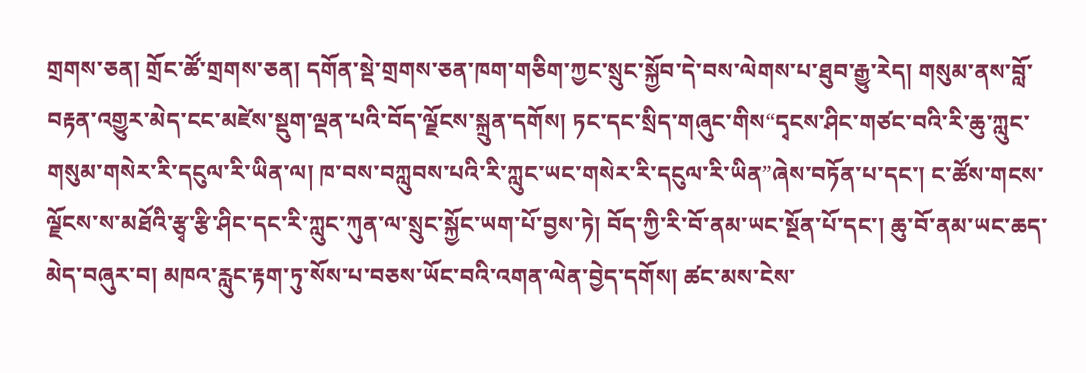གྲགས་ཅན། གྲོང་ཚོ་གྲགས་ཅན། དགོན་སྡེ་གྲགས་ཅན་ཁག་གཅིག་ཀྱང་སྲུང་སྐྱོབ་དེ་བས་ལེགས་པ་ཐུབ་རྒྱུ་རེད། གསུམ་ནས་བློ་བརྟན་འགྱུར་མེད་ངང་མཛེས་སྡུག་ལྡན་པའི་བོད་ལྗོངས་སྐྲུན་དགོས། ཏང་དང་སྲིད་གཞུང་གིས“དྭངས་ཤིང་གཙང་བའི་རི་ཆུ་ཀླུང་གསུམ་གསེར་རི་དངུལ་རི་ཡིན་ལ། ཁ་བས་བཀླུབས་པའི་རི་ཀླུང་ཡང་གསེར་རི་དངུལ་རི་ཡིན”ཞེས་བཏོན་པ་དང་། ང་ཚོས་གངས་ལྗོངས་ས་མཐོའི་རྩྭ་རྩི་ཤིང་དང་རི་ཀླུང་ཀུན་ལ་སྲུང་སྐྱོང་ཡག་པོ་བྱས་ཏེ། བོད་ཀྱི་རི་བོ་ནམ་ཡང་སྔོན་པོ་དང་། ཆུ་བོ་ནམ་ཡང་ཆད་མེད་བཞུར་བ། མཁའ་རླུང་རྟག་ཏུ་སོས་པ་བཅས་ཡོང་བའི་འགན་ལེན་བྱེད་དགོས། ཚང་མས་ངེས་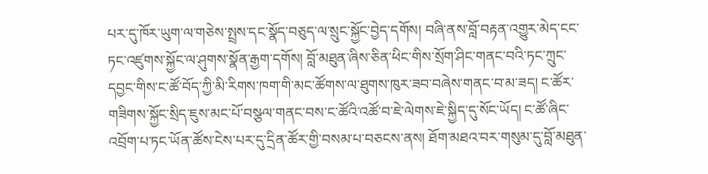པར་དུ་ཁོར་ཡུག་ལ་གཅེས་སྤྲས་དང་སྣོད་བཅུད་ལ་སྲུང་སྐྱོང་བྱེད་དགོས། བཞི་ནས་བློ་བརྟན་འགྱུར་མེད་ངང་ཏང་འཛུགས་སྐྱོང་ལ་ཤུགས་སྣོན་རྒྱག་དགོས། བློ་མཐུན་ཞིས་ཅིན་ཕིང་གིས་སྲོག་ཤིང་གནང་བའི་ཏང་ཀྲུང་དབྱང་གིས་ང་ཚོ་བོད་ཀྱི་མི་རིགས་ཁག་གི་མང་ཚོགས་ལ་ཐུགས་ཁུར་ཟབ་བཞེས་གནང་བ་མ་ཟད། ང་ཚོར་གཟིགས་སྐྱོང་སྲིད་ཇུས་མང་པོ་བསྩལ་གནང་བས་ང་ཚོའི་འཚོ་བ་ཇེ་ལེགས་ཇེ་སྐྱིད་དུ་སོང་ཡོད། ང་ཚོ་ཞིང་འབྲོག་པ་ཏང་ཡོན་ཚོས་ངེས་པར་དུ་དྲིན་ཚོར་གྱི་བསམ་པ་བཅངས་ནས། ཐོག་མཐའ་བར་གསུམ་དུ་བློ་མཐུན་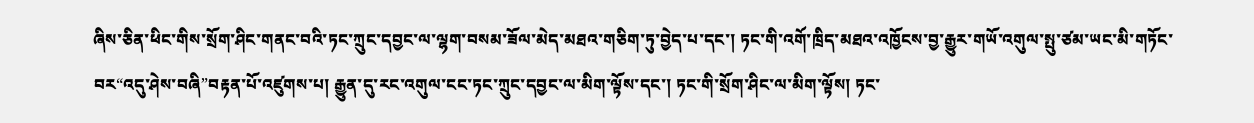ཞིས་ཅིན་ཕིང་གིས་སྲོག་ཤིང་གནང་བའི་ཏང་ཀྲུང་དབྱང་ལ་ལྷག་བསམ་ཟོལ་མེད་མཐའ་གཅིག་ཏུ་བྱེད་པ་དང་། ཏང་གི་འགོ་ཁྲིད་མཐའ་འཁྱོངས་བྱ་རྒྱུར་གཡོ་འགུལ་སྤུ་ཙམ་ཡང་མི་གཏོང་བར“འདུ་ཤེས་བཞི”བརྟན་པོ་འཛུགས་པ། རྒྱུན་དུ་རང་འགུལ་ངང་ཏང་ཀྲུང་དབྱང་ལ་མིག་ལྟོས་དང་། ཏང་གི་སྲོག་ཤིང་ལ་མིག་ལྟོས། ཏང་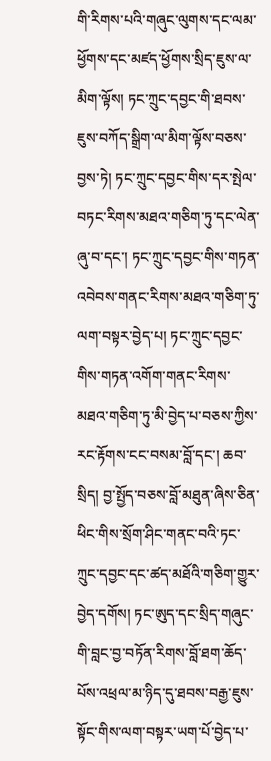གི་རིགས་པའི་གཞུང་ལུགས་དང་ལམ་ཕྱོགས་དང་མཛད་ཕྱོགས་སྲིད་ཇུས་ལ་མིག་ལྟོས། ཏང་ཀྲུང་དབྱང་གི་ཐབས་ཇུས་བཀོད་སྒྲིག་ལ་མིག་ལྟོས་བཅས་བྱས་ཏེ། ཏང་ཀྲུང་དབྱང་གིས་དར་སྤེལ་བཏང་རིགས་མཐའ་གཅིག་ཏུ་དང་ལེན་ཞུ་བ་དང་། ཏང་ཀྲུང་དབྱང་གིས་གཏན་འབེབས་གནང་རིགས་མཐའ་གཅིག་ཏུ་ལག་བསྟར་བྱེད་པ། ཏང་ཀྲུང་དབྱང་གིས་གཏན་འགོག་གནང་རིགས་མཐའ་གཅིག་ཏུ་མི་བྱེད་པ་བཅས་ཀྱིས་རང་རྟོགས་ངང་བསམ་བློ་དང་། ཆབ་སྲིད། བྱ་སྤྱོད་བཅས་བློ་མཐུན་ཞིས་ཅིན་ཕིང་གིས་སྲོག་ཤིང་གནང་བའི་ཏང་ཀྲུང་དབྱང་དང་ཚད་མཐོའི་གཅིག་གྱུར་བྱེད་དགོས། ཏང་ཨུད་དང་སྲིད་གཞུང་གི་བླང་བྱ་བཏོན་རིགས་བློ་ཐག་ཆོད་པོས་འཕྲལ་མ་ཉིད་དུ་ཐབས་བརྒྱ་ཇུས་སྟོང་གིས་ལག་བསྟར་ཡག་པོ་བྱེད་པ་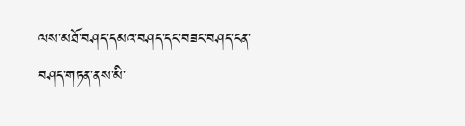ལས་མཐོ་བཤད་དམའ་བཤད་དང་བཟང་བཤད་ངན་བཤད་གཏན་ནས་མི་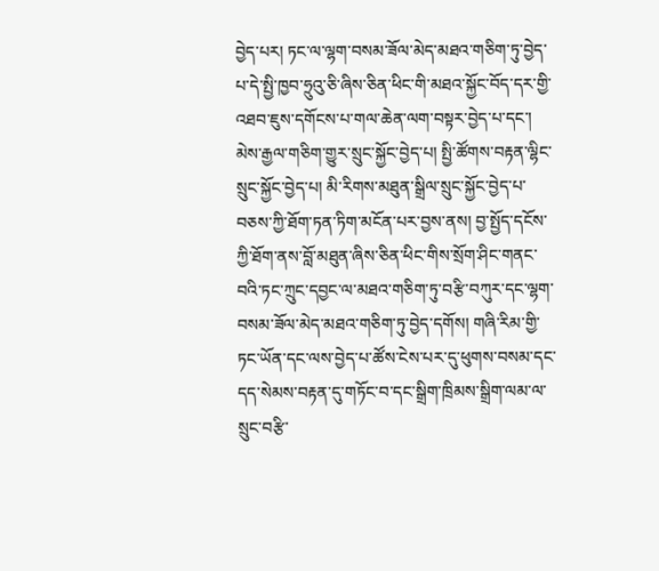བྱེད་པར། ཏང་ལ་ལྷག་བསམ་ཟོལ་མེད་མཐའ་གཅིག་ཏུ་བྱེད་པ་དེ་སྤྱི་ཁྱབ་ཧྲུའུ་ཅི་ཞིས་ཅིན་ཕིང་གི་མཐའ་སྐྱོང་བོད་དར་གྱི་འཐབ་ཇུས་དགོངས་པ་གལ་ཆེན་ལག་བསྟར་བྱེད་པ་དང་། མེས་རྒྱལ་གཅིག་གྱུར་སྲུང་སྐྱོང་བྱེད་པ། སྤྱི་ཚོགས་བརྟན་ལྷིང་སྲུང་སྐྱོང་བྱེད་པ། མི་རིགས་མཐུན་སྒྲིལ་སྲུང་སྐྱོང་བྱེད་པ་བཅས་ཀྱི་ཐོག་ཏན་ཏིག་མངོན་པར་བྱས་ནས། བྱ་སྤྱོད་དངོས་ཀྱི་ཐོག་ནས་བློ་མཐུན་ཞིས་ཅིན་ཕིང་གིས་སྲོག་ཤིང་གནང་བའི་ཏང་ཀྲུང་དབྱང་ལ་མཐའ་གཅིག་ཏུ་བརྩི་བཀུར་དང་ལྷག་བསམ་ཟོལ་མེད་མཐའ་གཅིག་ཏུ་བྱེད་དགོས། གཞི་རིམ་གྱི་ཏང་ཡོན་དང་ལས་བྱེད་པ་ཚོས་ངེས་པར་དུ་ཕུགས་བསམ་དང་དད་སེམས་བརྟན་དུ་གཏོང་བ་དང་སྒྲིག་ཁྲིམས་སྒྲིག་ལམ་ལ་སྲུང་བརྩི་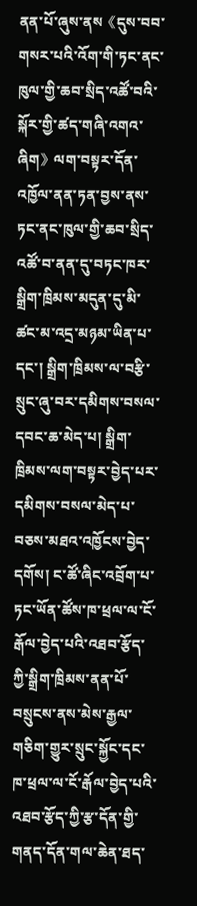ནན་པོ་ཞུས་ནས《དུས་བབ་གསར་པའི་འོག་གི་ཏང་ནང་ཁུལ་གྱི་ཆབ་སྲིད་འཚོ་བའི་སྐོར་གྱི་ཚད་གཞི་འགའ་ཞིག》ལག་བསྟར་དོན་འཁྱོལ་ནན་ཏན་བྱས་ནས་ཏང་ནང་ཁུལ་གྱི་ཆབ་སྲིད་འཚོ་བ་ནན་དུ་བཏང་ཁར་སྒྲིག་ཁྲིམས་མདུན་དུ་མི་ཚང་མ་འདྲ་མཉམ་ཡིན་པ་དང་། སྒྲིག་ཁྲིམས་ལ་བརྩི་སྲུང་ཞུ་བར་དམིགས་བསལ་དབང་ཆ་མེད་པ། སྒྲིག་ཁྲིམས་ལག་བསྟར་བྱེད་པར་དམིགས་བསལ་མེད་པ་བཅས་མཐའ་འཁྱོངས་བྱེད་དགོས། ང་ཚོ་ཞིང་འབྲོག་པ་ཏང་ཡོན་ཚོས་ཁ་ཕྲལ་ལ་ངོ་རྒོལ་བྱེད་པའི་འཐབ་རྩོད་ཀྱི་སྒྲིག་ཁྲིམས་ནན་པོ་བསྲུངས་ནས་མེས་རྒྱལ་གཅིག་གྱུར་སྲུང་སྐྱོང་དང་ཁ་ཕྲལ་ལ་ངོ་རྒོལ་བྱེད་པའི་འཐབ་རྩོད་ཀྱི་རྩ་དོན་གྱི་གནད་དོན་གལ་ཆེན་ཐད་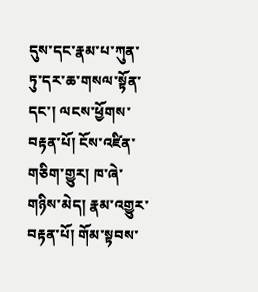དུས་དང་རྣམ་པ་ཀུན་ཏུ་དར་ཆ་གསལ་སྟོན་དང་། ལངས་ཕྱོགས་བརྟན་པོ། ངོས་འཛིན་གཅིག་གྱུར། ཁ་ཞེ་གཉིས་མེད། རྣམ་འགྱུར་བརྟན་པོ། གོམ་སྟབས་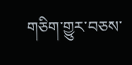གཅིག་གྱུར་བཅས་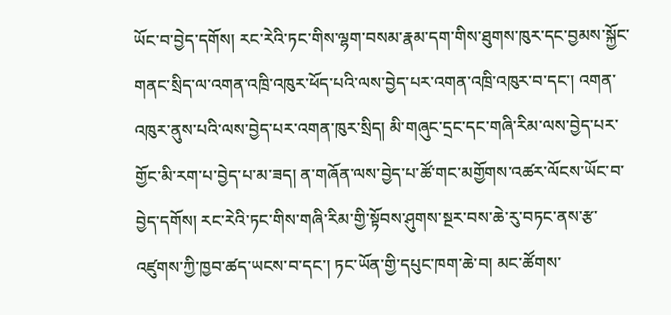ཡོང་བ་བྱེད་དགོས། རང་རེའི་ཏང་གིས་ལྷག་བསམ་རྣམ་དག་གིས་ཐུགས་ཁུར་དང་བྱམས་སྐྱོང་གནང་སྲིད་ལ་འགན་འཁྲི་འཁུར་ཕོད་པའི་ལས་བྱེད་པར་འགན་འཁྲི་འཁུར་བ་དང་། འགན་འཁུར་ནུས་པའི་ལས་བྱེད་པར་འགན་ཁུར་སྲིད། མི་གཞུང་དྲང་དང་གཞི་རིམ་ལས་བྱེད་པར་གྱོང་མི་རག་པ་བྱེད་པ་མ་ཟད། ན་གཞོན་ལས་བྱེད་པ་ཚོ་གང་མགྱོགས་འཚར་ལོངས་ཡོང་བ་བྱེད་དགོས། རང་རེའི་ཏང་གིས་གཞི་རིམ་གྱི་སྟོབས་ཤུགས་སྔར་བས་ཆེ་རུ་བཏང་ནས་རྩ་འཛུགས་ཀྱི་ཁྱབ་ཚད་ཡངས་བ་དང་། ཏང་ཡོན་གྱི་དཔུང་ཁག་ཆེ་བ། མང་ཚོགས་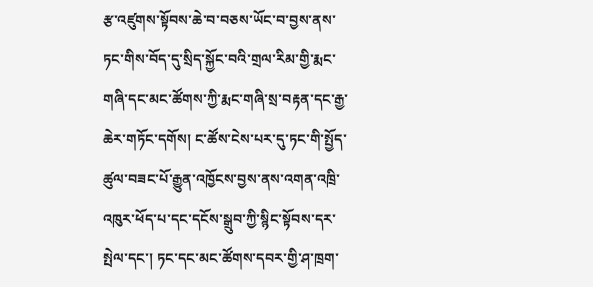རྩ་འཛུགས་སྟོབས་ཆེ་བ་བཅས་ཡོང་བ་བྱས་ནས་ཏང་གིས་བོད་དུ་སྲིད་སྐྱོང་བའི་གྲལ་རིམ་གྱི་རྨང་གཞི་དང་མང་ཚོགས་ཀྱི་རྨང་གཞི་སྲ་བརྟན་དང་རྒྱ་ཆེར་གཏོང་དགོས། ང་ཚོས་ངེས་པར་དུ་ཏང་གི་སྤྱོད་ཚུལ་བཟང་པོ་རྒྱུན་འཁྱོངས་བྱས་ནས་འགན་འཁྲི་འཁུར་ཕོད་པ་དང་དངོས་སྒྲུབ་ཀྱི་སྙིང་སྟོབས་དར་སྤེལ་དང་། ཏང་དང་མང་ཚོགས་དབར་གྱི་ཤ་ཁྲག་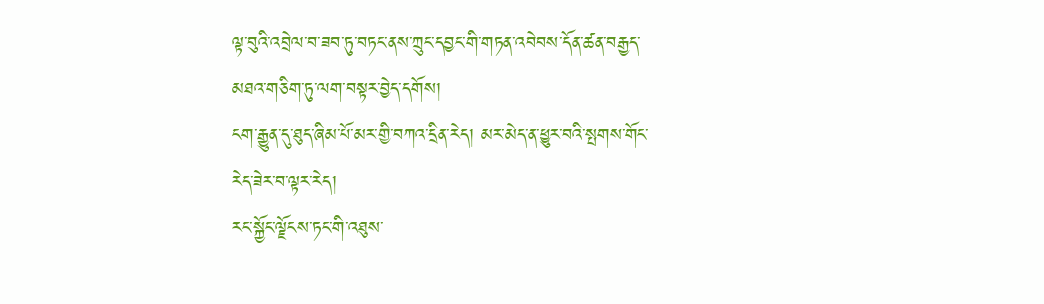ལྟ་བུའི་འབྲེལ་བ་ཟབ་ཏུ་བཏང་ནས་ཀྲུང་དབྱང་གི་གཏན་འབེབས་དོན་ཚན་བརྒྱད་མཐའ་གཅིག་ཏུ་ལག་བསྟར་བྱེད་དགོས།
ངག་རྒྱུན་དུ་ཐུད་ཞིམ་པོ་མར་གྱི་བཀའ་དྲིན་རེད། མར་མེད་ན་ཕྱུར་བའི་སྤགས་གོང་རེད་ཟེར་བ་ལྟར་རེད།
རང་སྐྱོང་ལྗོངས་ཏང་གི་འཐུས་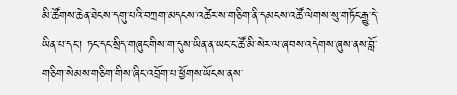མི་ཚོགས་ཆེན་ཐེངས་དགུ་པའི་བཀྲག་མདངས་འཚེར་ས་གཅིག་ནི་དམངས་འཚོ་ལེགས་སུ་གཏོང་རྒྱུ་དེ་ཡིན་པ་དང་། ཏང་དང་སྲིད་གཞུང་གིས་ག་དུས་ཡིན་ན་ཡང་ང་ཚོ་མི་སེར་ལ་ཞབས་འདེགས་ཞུས་ནས་བློ་གཅིག་སེམས་གཅིག་གིས་ཞིང་འབྲོག་པ་ཕྱོགས་ཡོངས་ནས་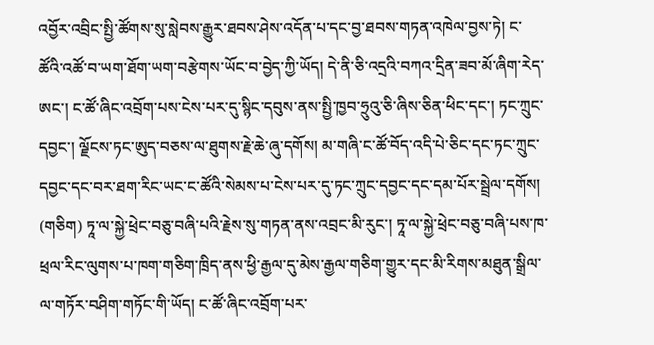འབྱོར་འབྲིང་སྤྱི་ཚོགས་སུ་སླེབས་རྒྱུར་ཐབས་ཤེས་འདོན་པ་དང་བྱ་ཐབས་གཏན་འཁེལ་བྱས་ཏེ། ང་ཚོའི་འཚོ་བ་ཡག་ཐོག་ཡག་བརྩེགས་ཡོང་བ་བྱེད་ཀྱི་ཡོད། དེ་ནི་ཅི་འདྲའི་བཀའ་དྲིན་ཟབ་མོ་ཞིག་རེད་ཨང་། ང་ཚོ་ཞིང་འབྲོག་པས་ངེས་པར་དུ་སྙིང་དབུས་ནས་སྤྱི་ཁྱབ་ཧྲུའུ་ཅི་ཞིས་ཅིན་ཕིང་དང་། ཏང་ཀྲུང་དབྱང་། ལྗོངས་ཏང་ཨུད་བཅས་ལ་ཐུགས་རྗེ་ཆེ་ཞུ་དགོས། མ་གཞི་ང་ཚོ་བོད་འདི་པེ་ཅིང་དང་ཏང་ཀྲུང་དབྱང་དང་བར་ཐག་རིང་ཡང་ང་ཚོའི་སེམས་པ་ངེས་པར་དུ་ཏང་ཀྲུང་དབྱང་དང་དམ་པོར་སྦྲེལ་དགོས།
(གཅིག) ཏཱ་ལ་སྐྱེ་ཕྲེང་བཅུ་བཞི་པའི་རྗེས་སུ་གཏན་ནས་འབྲང་མི་རུང་། ཏཱ་ལ་སྐྱེ་ཕྲེང་བཅུ་བཞི་པས་ཁ་ཕྲལ་རིང་ལུགས་པ་ཁག་གཅིག་ཁྲིད་ནས་ཕྱི་རྒྱལ་དུ་མེས་རྒྱལ་གཅིག་གྱུར་དང་མི་རིགས་མཐུན་སྒྲིལ་ལ་གཏོར་བཤིག་གཏོང་གི་ཡོད། ང་ཚོ་ཞིང་འབྲོག་པར་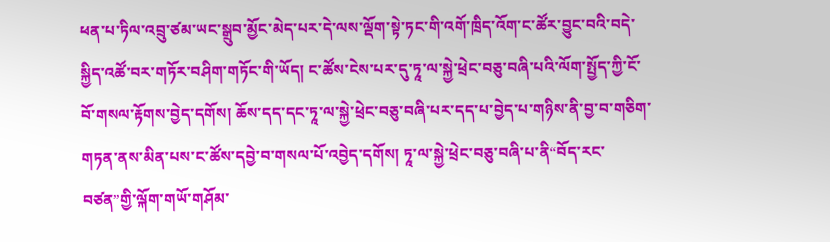ཕན་པ་ཏིལ་འབྲུ་ཙམ་ཡང་སྒྲུབ་མྱོང་མེད་པར་དེ་ལས་ལྡོག་སྟེ་ཏང་གི་འགོ་ཁྲིད་འོག་ང་ཚོར་བྱུང་བའི་བདེ་སྐྱིད་འཚོ་བར་གཏོར་བཤིག་གཏོང་གི་ཡོད། ང་ཚོས་ངེས་པར་དུ་ཏཱ་ལ་སྐྱེ་ཕྲེང་བཅུ་བཞི་པའི་ལོག་སྤྱོད་ཀྱི་ངོ་བོ་གསལ་རྟོགས་བྱེད་དགོས། ཆོས་དད་དང་ཏཱ་ལ་སྐྱེ་ཕྲེང་བཅུ་བཞི་པར་དད་པ་བྱེད་པ་གཉིས་ནི་བྱ་བ་གཅིག་གཏན་ནས་མིན་པས་ང་ཚོས་དབྱེ་བ་གསལ་པོ་འབྱེད་དགོས། ཏཱ་ལ་སྐྱེ་ཕྲེང་བཅུ་བཞི་པ་ནི“བོད་རང་བཙན”གྱི་ལྐོག་གཡོ་གཤོམ་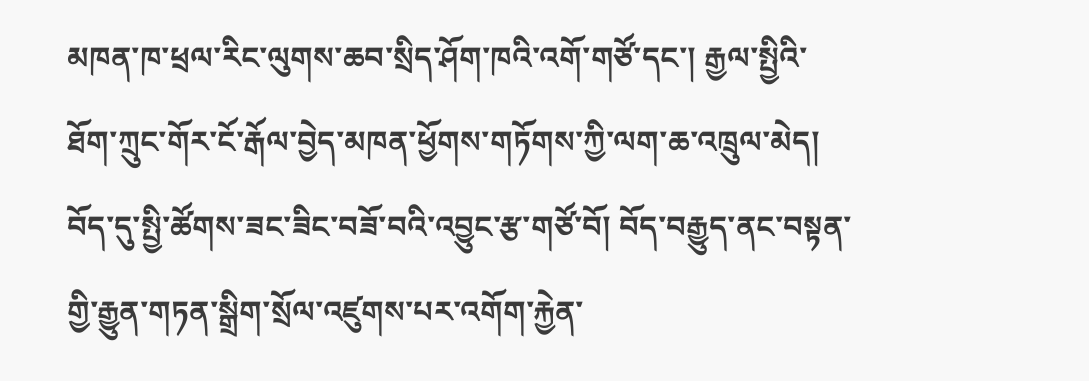མཁན་ཁ་ཕྲལ་རིང་ལུགས་ཆབ་སྲིད་ཤོག་ཁའི་འགོ་གཙོ་དང་། རྒྱལ་སྤྱིའི་ཐོག་ཀྲུང་གོར་ངོ་རྒོལ་བྱེད་མཁན་ཕྱོགས་གཏོགས་ཀྱི་ལག་ཆ་འཁྲུལ་མེད། བོད་དུ་སྤྱི་ཚོགས་ཟང་ཟིང་བཟོ་བའི་འབྱུང་རྩ་གཙོ་བོ། བོད་བརྒྱུད་ནང་བསྟན་གྱི་རྒྱུན་གཏན་སྒྲིག་སྲོལ་འཛུགས་པར་འགོག་རྐྱེན་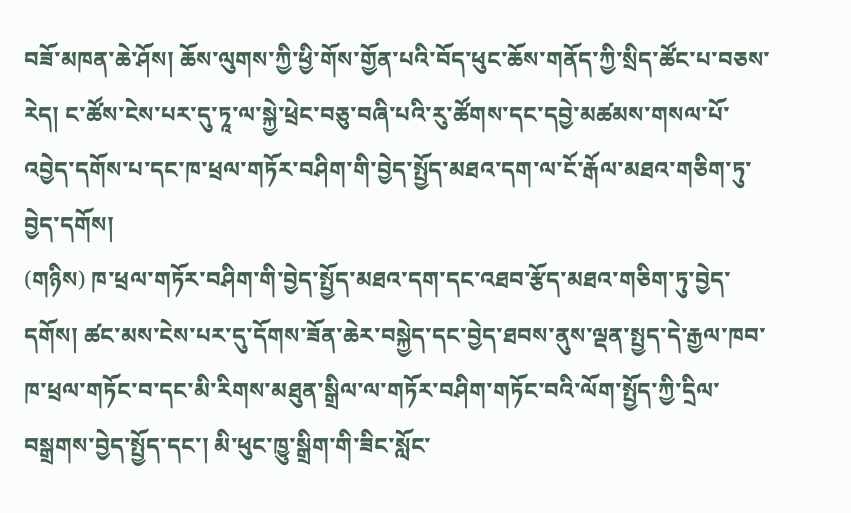བཟོ་མཁན་ཆེ་ཤོས། ཆོས་ལུགས་ཀྱི་ཕྱི་གོས་གྱོན་པའི་བོད་ཕུང་ཆོས་གནོད་ཀྱི་སྲིད་ཚོང་པ་བཅས་རེད། ང་ཚོས་ངེས་པར་དུ་ཏཱ་ལ་སྐྱེ་ཕྲེང་བཅུ་བཞི་པའི་རུ་ཚོགས་དང་དབྱེ་མཚམས་གསལ་པོ་འབྱེད་དགོས་པ་དང་ཁ་ཕྲལ་གཏོར་བཤིག་གི་བྱེད་སྤྱོད་མཐའ་དག་ལ་ངོ་རྒོལ་མཐའ་གཅིག་ཏུ་བྱེད་དགོས།
(གཉིས) ཁ་ཕྲལ་གཏོར་བཤིག་གི་བྱེད་སྤྱོད་མཐའ་དག་དང་འཐབ་རྩོད་མཐའ་གཅིག་ཏུ་བྱེད་དགོས། ཚང་མས་ངེས་པར་དུ་དོགས་ཟོན་ཆེར་བསྐྱེད་དང་བྱེད་ཐབས་ནུས་ལྡན་སྤྱད་དེ་རྒྱལ་ཁབ་ཁ་ཕྲལ་གཏོང་བ་དང་མི་རིགས་མཐུན་སྒྲིལ་ལ་གཏོར་བཤིག་གཏོང་བའི་ལོག་སྤྱོད་ཀྱི་དྲིལ་བསྒྲགས་བྱེད་སྤྱོད་དང་། མི་ཕུང་ཁྱུ་སྒྲིག་གི་ཟིང་སློང་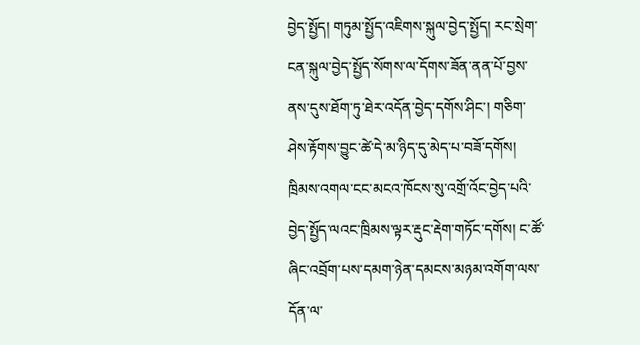བྱེད་སྤྱོད། གཏུམ་སྤྱོད་འཇིགས་སྐུལ་བྱེད་སྤྱོད། རང་སྲེག་ངན་སྐུལ་བྱེད་སྤྱོད་སོགས་ལ་དོགས་ཟོན་ནན་པོ་བྱས་ནས་དུས་ཐོག་ཏུ་ཐེར་འདོན་བྱེད་དགོས་ཤིང་། གཅིག་ཤེས་རྟོགས་བྱུང་ཚེ་དེ་མ་ཉིད་དུ་མེད་པ་བཟོ་དགོས། ཁྲིམས་འགལ་ངང་མངའ་ཁོངས་སུ་འགྲོ་འོང་བྱེད་པའི་བྱེད་སྤྱོད་ལའང་ཁྲིམས་ལྟར་རྡུང་རྡེག་གཏོང་དགོས། ང་ཚོ་ཞིང་འབྲོག་པས་དམག་ཉེན་དམངས་མཉམ་འགོག་ལས་དོན་ལ་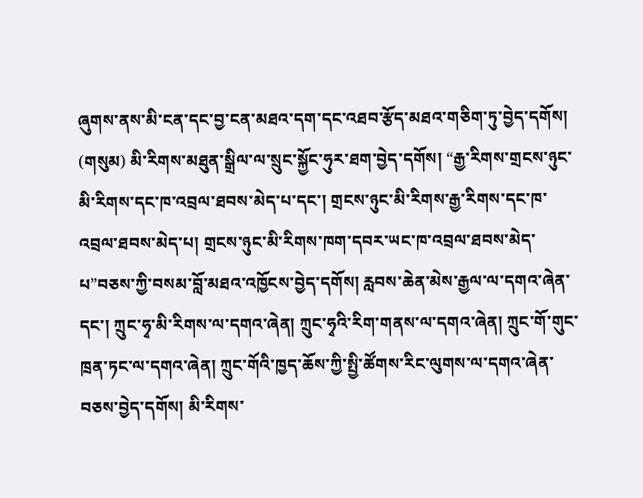ཞུགས་ནས་མི་ངན་དང་བྱ་ངན་མཐའ་དག་དང་འཐབ་རྩོད་མཐའ་གཅིག་ཏུ་བྱེད་དགོས།
(གསུམ) མི་རིགས་མཐུན་སྒྲིལ་ལ་སྲུང་སྐྱོང་ཧུར་ཐག་བྱེད་དགོས། “རྒྱ་རིགས་གྲངས་ཉུང་མི་རིགས་དང་ཁ་འབྲལ་ཐབས་མེད་པ་དང་། གྲངས་ཉུང་མི་རིགས་རྒྱ་རིགས་དང་ཁ་འབྲལ་ཐབས་མེད་པ། གྲངས་ཉུང་མི་རིགས་ཁག་དབར་ཡང་ཁ་འབྲལ་ཐབས་མེད་པ”བཅས་ཀྱི་བསམ་བློ་མཐའ་འཁྱོངས་བྱེད་དགོས། རླབས་ཆེན་མེས་རྒྱལ་ལ་དགའ་ཞེན་དང་། ཀྲུང་ཧྭ་མི་རིགས་ལ་དགའ་ཞེན། ཀྲུང་ཧྭའི་རིག་གནས་ལ་དགའ་ཞེན། ཀྲུང་གོ་གུང་ཁྲན་ཏང་ལ་དགའ་ཞེན། ཀྲུང་གོའི་ཁྱད་ཆོས་ཀྱི་སྤྱི་ཚོགས་རིང་ལུགས་ལ་དགའ་ཞེན་བཅས་བྱེད་དགོས། མི་རིགས་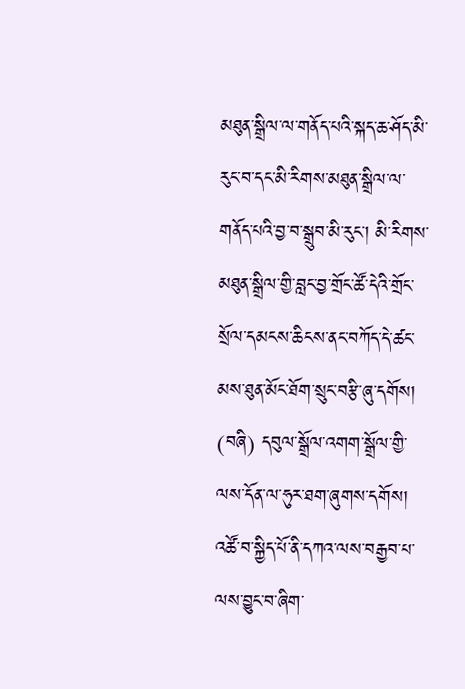མཐུན་སྒྲིལ་ལ་གནོད་པའི་སྐད་ཆ་ཤོད་མི་རུང་བ་དང་མི་རིགས་མཐུན་སྒྲིལ་ལ་གནོད་པའི་བྱ་བ་སྒྲུབ་མི་རུང་། མི་རིགས་མཐུན་སྒྲིལ་གྱི་བླང་བྱ་གྲོང་ཚོ་དེའི་གྲོང་སྲོལ་དམངས་ཆིངས་ནང་བཀོད་དེ་ཚང་མས་ཐུན་མོང་ཐོག་སྲུང་བརྩི་ཞུ་དགོས།
(བཞི) དབུལ་སྒྲོལ་འགག་སྒྲོལ་གྱི་ལས་དོན་ལ་ཧུར་ཐག་ཞུགས་དགོས། འཚོ་བ་སྐྱིད་པོ་ནི་དཀའ་ལས་བརྒྱབ་པ་ལས་བྱུང་བ་ཞིག་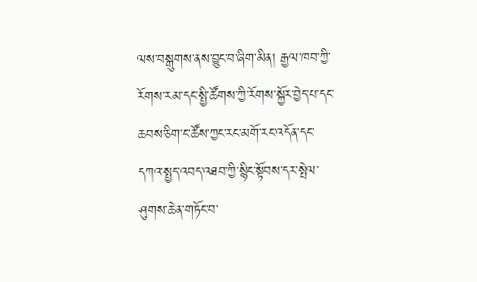ལས་བསྒུགས་ནས་བྱུང་བ་ཞིག་མིན། རྒྱལ་ཁབ་ཀྱི་རོགས་རམ་དང་སྤྱི་ཚོགས་ཀྱི་རོགས་སྐྱོར་བྱེད་པ་དང་ཆབས་ཅིག་ང་ཚོས་ཀྱང་རང་མགོ་རང་འདོན་དང་དཀའ་སྤྱད་འབད་འཐབ་ཀྱི་སྙིང་སྟོབས་དར་སྤེལ་ཤུགས་ཆེན་གཏོང་བ་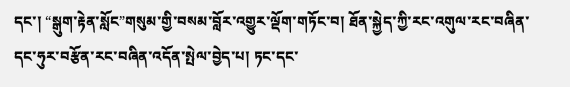དང་། “སྒུག་རྟེན་སློང”གསུམ་གྱི་བསམ་བློར་འགྱུར་ལྡོག་གཏོང་བ། ཐོན་སྐྱེད་ཀྱི་རང་འགུལ་རང་བཞིན་དང་ཧུར་བརྩོན་རང་བཞིན་འདོན་སྤེལ་བྱེད་པ། ཏང་དང་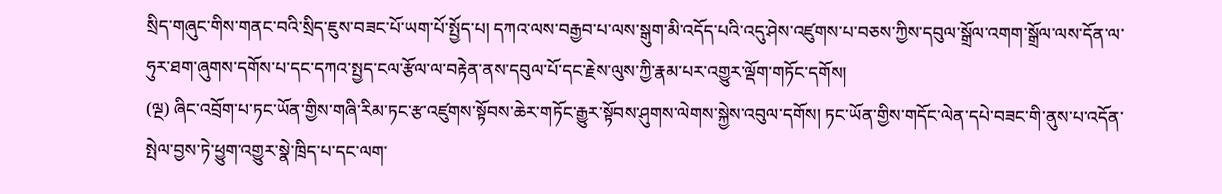སྲིད་གཞུང་གིས་གནང་བའི་སྲིད་ཇུས་བཟང་པོ་ཡག་པོ་སྤྱོད་པ། དཀའ་ལས་བརྒྱབ་པ་ལས་སྒུག་མི་འདོད་པའི་འདུ་ཤེས་འཛུགས་པ་བཅས་ཀྱིས་དབུལ་སྒྲོལ་འགག་སྒྲོལ་ལས་དོན་ལ་ཧུར་ཐག་ཞུགས་དགོས་པ་དང་དཀའ་སྤྱད་ངལ་རྩོལ་ལ་བརྟེན་ནས་དབུལ་པོ་དང་རྗེས་ལུས་ཀྱི་རྣམ་པར་འགྱུར་ལྡོག་གཏོང་དགོས།
(ལྔ) ཞིང་འབྲོག་པ་ཏང་ཡོན་གྱིས་གཞི་རིམ་ཏང་རྩ་འཛུགས་སྟོབས་ཆེར་གཏོང་རྒྱུར་སྟོབས་ཤུགས་ལེགས་སྐྱེས་འབུལ་དགོས། ཏང་ཡོན་གྱིས་གདོང་ལེན་དཔེ་བཟང་གི་ནུས་པ་འདོན་སྤེལ་བྱས་ཏེ་ཕྱུག་འགྱུར་སྣེ་ཁྲིད་པ་དང་ལག་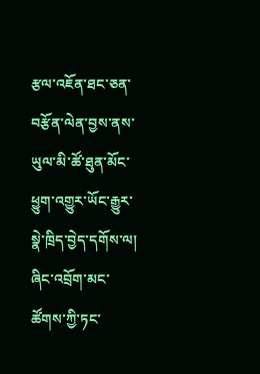རྩལ་འཇོན་ཐང་ཅན་བརྩོན་ལེན་བྱས་ནས་ཡུལ་མི་ཚོ་ཐུན་མོང་ཕྱུག་འགྱུར་ཡོང་རྒྱུར་སྣེ་ཁྲིད་བྱེད་དགོས་ལ། ཞིང་འབྲོག་མང་ཚོགས་ཀྱི་ཏང་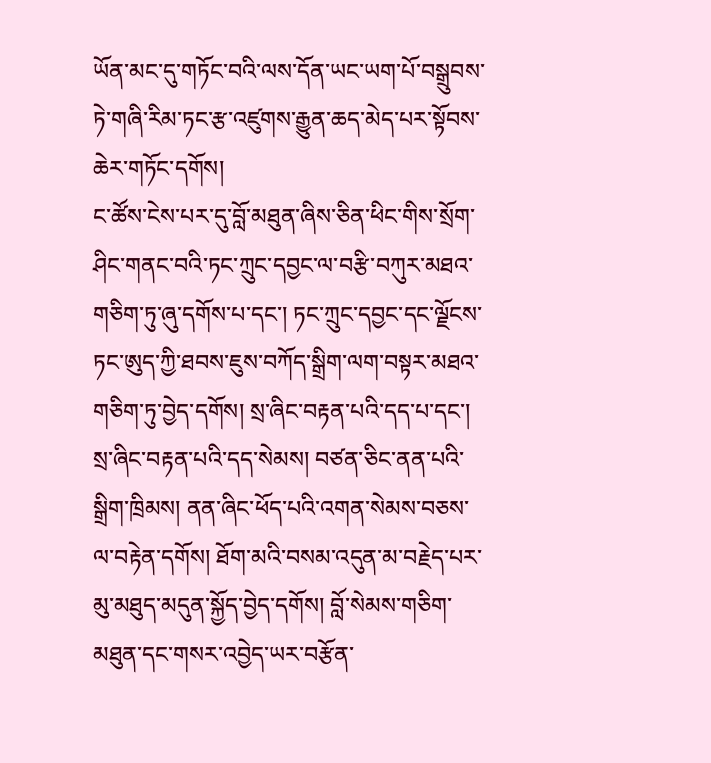ཡོན་མང་དུ་གཏོང་བའི་ལས་དོན་ཡང་ཡག་པོ་བསྒྲུབས་ཏེ་གཞི་རིམ་ཏང་རྩ་འཛུགས་རྒྱུན་ཆད་མེད་པར་སྟོབས་ཆེར་གཏོང་དགོས།
ང་ཚོས་ངེས་པར་དུ་བློ་མཐུན་ཞིས་ཅིན་ཕིང་གིས་སྲོག་ཤིང་གནང་བའི་ཏང་ཀྲུང་དབྱང་ལ་བརྩི་བཀུར་མཐའ་གཅིག་ཏུ་ཞུ་དགོས་པ་དང་། ཏང་ཀྲུང་དབྱང་དང་ལྗོངས་ཏང་ཨུད་ཀྱི་ཐབས་ཇུས་བཀོད་སྒྲིག་ལག་བསྟར་མཐའ་གཅིག་ཏུ་བྱེད་དགོས། སྲ་ཞིང་བརྟན་པའི་དད་པ་དང་། སྲ་ཞིང་བརྟན་པའི་དད་སེམས། བཙན་ཅིང་ནན་པའི་སྒྲིག་ཁྲིམས། ནན་ཞིང་ཕོད་པའི་འགན་སེམས་བཅས་ལ་བརྟེན་དགོས། ཐོག་མའི་བསམ་འདུན་མ་བརྗེད་པར་མུ་མཐུད་མདུན་སྐྱོད་བྱེད་དགོས། བློ་སེམས་གཅིག་མཐུན་དང་གསར་འབྱེད་ཡར་བརྩོན་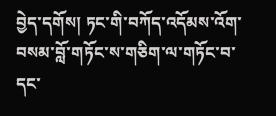བྱེད་དགོས། ཏང་གི་བཀོད་འདོམས་འོག་བསམ་བློ་གཏོང་ས་གཅིག་ལ་གཏོང་བ་དང་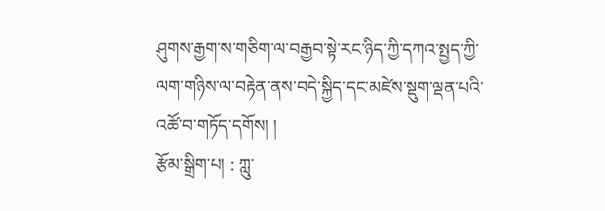ཤུགས་རྒྱག་ས་གཅིག་ལ་བརྒྱབ་སྟེ་རང་ཉིད་ཀྱི་དཀའ་སྤྱད་ཀྱི་ལག་གཉིས་ལ་བརྟེན་ནས་བདེ་སྐྱིད་དང་མཛེས་སྡུག་ལྡན་པའི་འཚོ་བ་གཏོད་དགོས། །
རྩོམ་སྒྲིག་པ། : ཀླུ་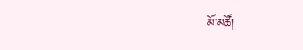མོ་མཚོ།